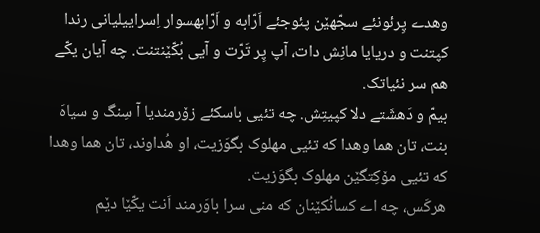وهدے پِرئونئے سجّهێن پئوجئے اَرّابه و اَرّابهسوار اِسراییلیانی رندا کپتنت و دریایا مانِش دات، آپ پِر تَرّت و آیی بُکّێنتنت. چه آیان یکّے هم سر نئیاتک.
بیمّ و دَهشَتے دلا کپیتِش. چه تئیی باسکئے زۆرمندیا آ سِنگ و سیاهَ بنت، تان هما وهدا که تئیی مهلوک بگوَزیت، او هُداوند، تان هما وهدا که تئیی مۆکِتگێن مهلوک بگوَزیت.
هرکَس، چه اے کسانُکێنان که منی سرا باوَرمند اَنت یکّێا دێم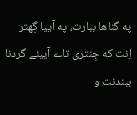په گناها ببارت، په آییا گِهتر اِنت که جِنتری تاے آییئے گردنا ببندنت و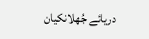دریائے جُهلانکیان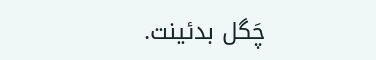چَگل بدئینت.